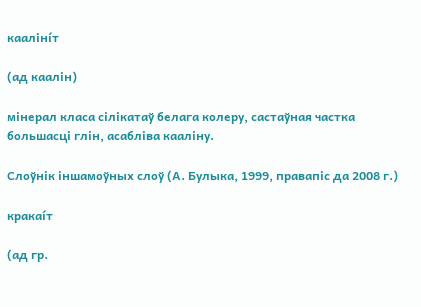кааліні́т

(ад каалін)

мінерал класа сілікатаў белага колеру, састаўная частка большасці глін, асабліва кааліну.

Слоўнік іншамоўных слоў (А. Булыка, 1999, правапіс да 2008 г.)

кракаі́т

(ад гр.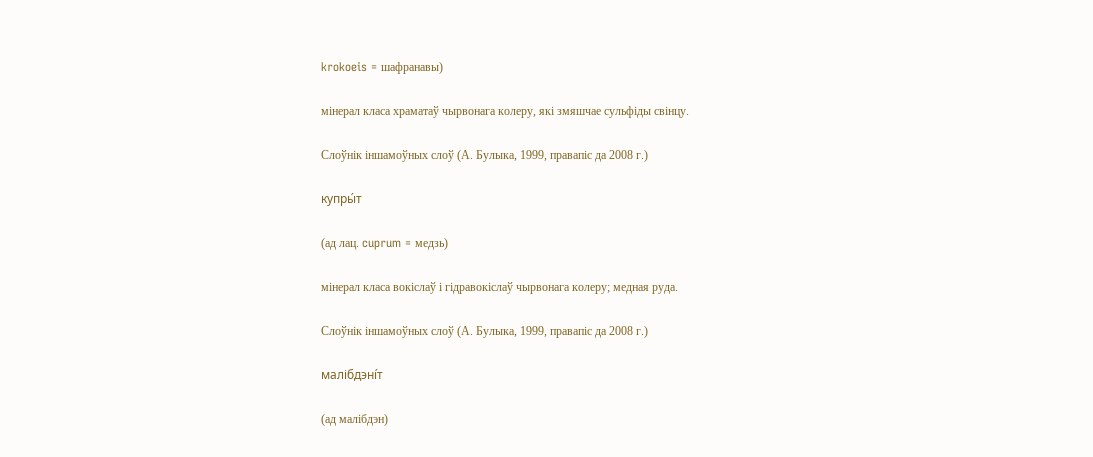krokoeis = шафранавы)

мінерал класа храматаў чырвонага колеру, які змяшчае сульфіды свінцу.

Слоўнік іншамоўных слоў (А. Булыка, 1999, правапіс да 2008 г.)

купры́т

(ад лац. cuprum = медзь)

мінерал класа вокіслаў і гідравокіслаў чырвонага колеру; медная руда.

Слоўнік іншамоўных слоў (А. Булыка, 1999, правапіс да 2008 г.)

малібдэні́т

(ад малібдэн)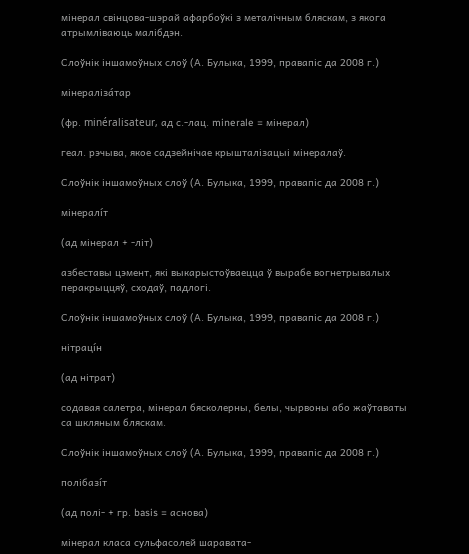мінерал свінцова-шэрай афарбоўкі з металічным бляскам, з якога атрымліваюць малібдэн.

Слоўнік іншамоўных слоў (А. Булыка, 1999, правапіс да 2008 г.)

мінераліза́тар

(фр. minéralisateur, ад с.-лац. minerale = мінерал)

геал. рэчыва, якое садзейнічае крышталізацыі мінералаў.

Слоўнік іншамоўных слоў (А. Булыка, 1999, правапіс да 2008 г.)

мінералі́т

(ад мінерал + -літ)

азбеставы цэмент, які выкарыстоўваецца ў вырабе вогнетрывалых перакрыццяў, сходаў, падлогі.

Слоўнік іншамоўных слоў (А. Булыка, 1999, правапіс да 2008 г.)

нітраці́н

(ад нітрат)

содавая салетра, мінерал бясколерны, белы, чырвоны або жаўтаваты са шкляным бляскам.

Слоўнік іншамоўных слоў (А. Булыка, 1999, правапіс да 2008 г.)

полібазі́т

(ад полі- + гр. basis = аснова)

мінерал класа сульфасолей шаравата-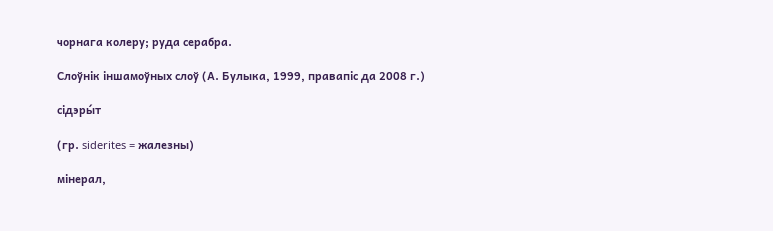чорнага колеру; руда серабра.

Слоўнік іншамоўных слоў (А. Булыка, 1999, правапіс да 2008 г.)

сідэры́т

(гр. siderites = жалезны)

мінерал,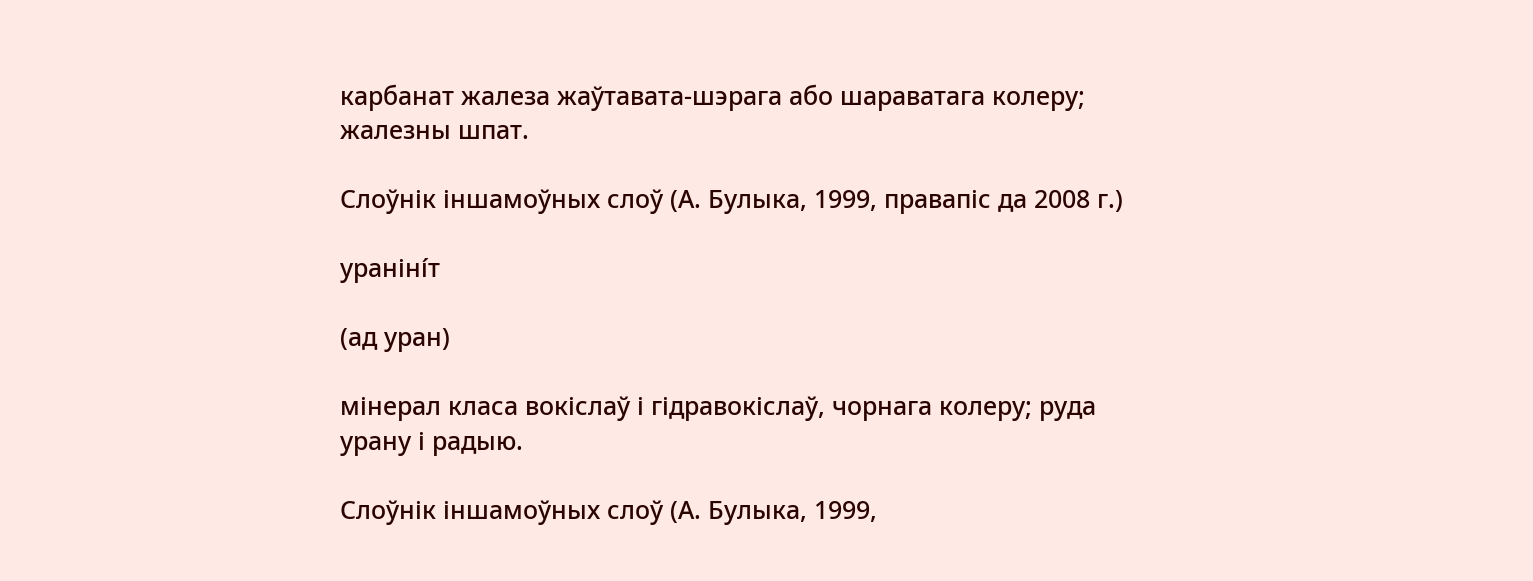карбанат жалеза жаўтавата-шэрага або шараватага колеру; жалезны шпат.

Слоўнік іншамоўных слоў (А. Булыка, 1999, правапіс да 2008 г.)

ураніні́т

(ад уран)

мінерал класа вокіслаў і гідравокіслаў, чорнага колеру; руда урану і радыю.

Слоўнік іншамоўных слоў (А. Булыка, 1999,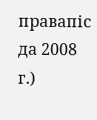правапіс да 2008 г.)